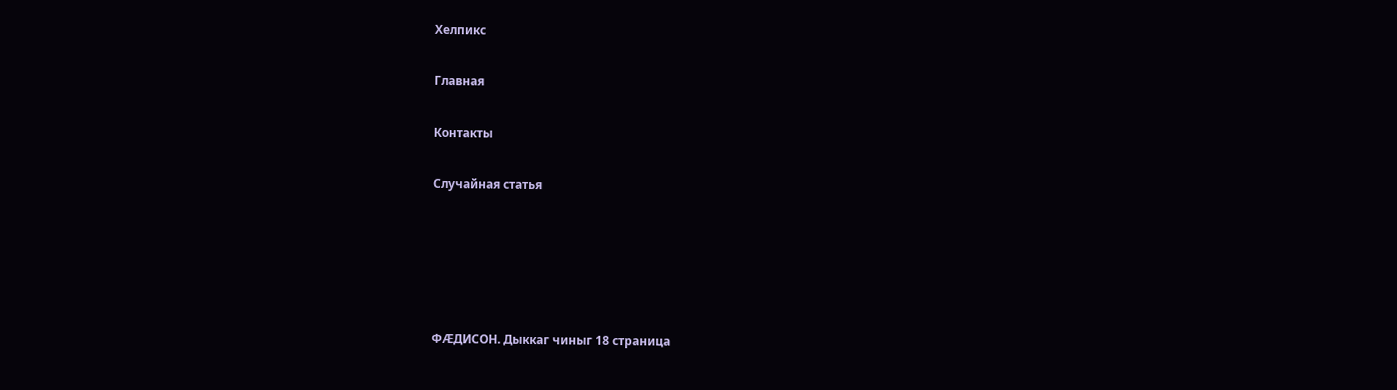Хелпикс

Главная

Контакты

Случайная статья





ФÆДИСОН. Дыккаг чиныг 18 страница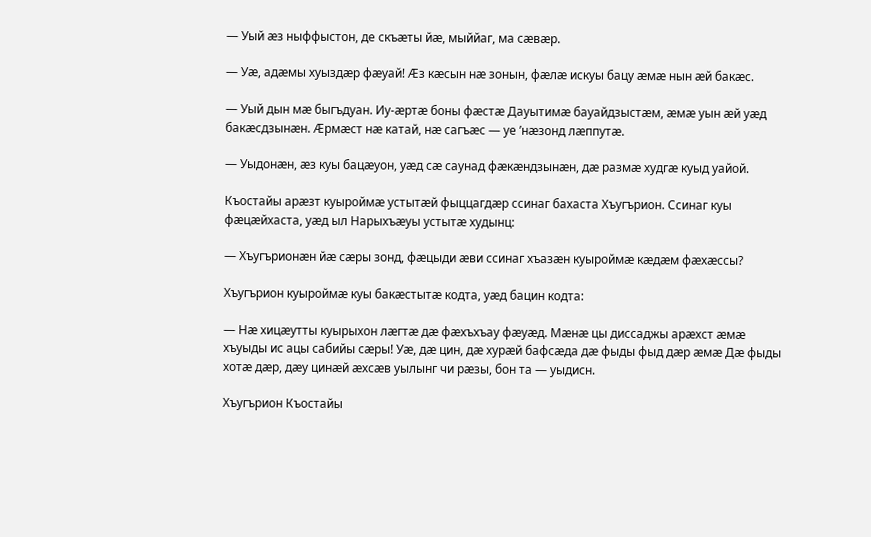— Уый æз ныффыстон, де скъæты йæ, мыййаг, ма сæвæр.

— Уæ, адæмы хуыздæр фæуай! Æз кæсын нæ зонын, фæлæ искуы бацу æмæ нын æй бакæс.

— Уый дын мæ быгъдуан. Иу-æртæ боны фæстæ Дауытимæ бауайдзыстæм, æмæ уын æй уæд бакæсдзынæн. Æрмæст нæ катай, нæ сагъæс — уе ’нæзонд лæппутæ.

— Уыдонæн, æз куы бацæуон, уæд сæ саунад фæкæндзынæн, дæ размæ худгæ куыд уайой.

Къостайы арæзт куыроймæ устытæй фыццагдæр ссинаг бахаста Хъугърион. Ссинаг куы фæцæйхаста, уæд ыл Нарыхъæуы устытæ худынц:

— Хъугърионæн йæ сæры зонд, фæцыди æви ссинаг хъазæн куыроймæ кæдæм фæхæссы?

Хъугърион куыроймæ куы бакæстытæ кодта, уæд бацин кодта:

— Нæ хицæутты куырыхон лæгтæ дæ фæхъхъау фæуæд. Мæнæ цы диссаджы арæхст æмæ хъуыды ис ацы сабийы сæры! Уæ, дæ цин, дæ хурæй бафсæда дæ фыды фыд дæр æмæ Дæ фыды хотæ дæр, дæу цинæй æхсæв уылынг чи рæзы, бон та — уыдисн.

Хъугърион Къостайы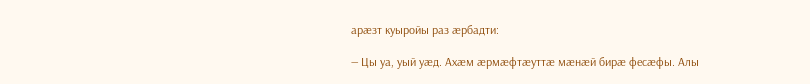арæзт куыройы раз æрбадти:

— Цы уа, уый уæд. Ахæм æрмæфтæуттæ мæнæй бирæ фесæфы. Алы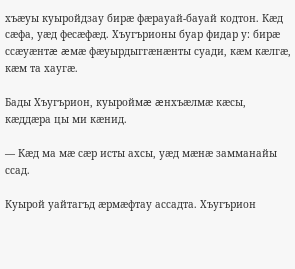хъæуы куыройдзау бирæ фæрауай-бауай кодтон. Кæд сæфа, уæд фесæфæд. Хъугърионы буар фидар у: бирæ ссæуæнтæ æмæ фæуырдыггæнæнты суади, кæм кæлгæ, кæм та хаугæ.

Бады Хъугърион, куыроймæ æнхъæлмæ кæсы, кæддæра цы ми кæнид.

— Кæд ма мæ сæр исты ахсы, уæд мæнæ замманайы ссад.

Куырой уайтагъд æрмæфтау ассадта. Хъугърион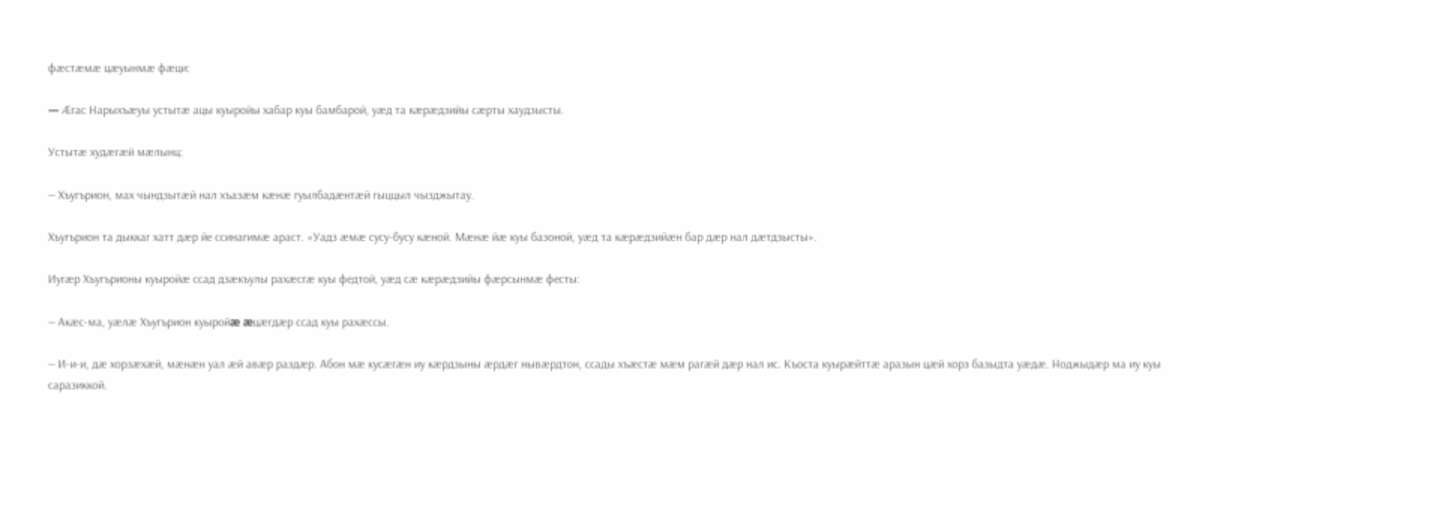фæстæмæ цæуынмæ фæци:

— Æгас Нарыхъæуы устытæ ацы куыройы хабар куы бамбарой, уæд та кæрæдзийы сæрты хаудзысты.

Устытæ худæгæй мæлынц:

— Хъугърион, мах чындзытæй нал хъазæм кæнæ гуылбадæнтæй гыццыл чызджытау.

Хъугърион та дыккаг хатт дæр йе ссинагимæ араст. «Уадз æмæ сусу-бусу кæной. Мæнæ йæ куы базоной, уæд та кæрæдзийæн бар дæр нал дæтдзысты».

Иугæр Хъугърионы куыройæ ссад дзæкъулы рахæсгæ куы федтой, уæд сæ кæрæдзийы фæрсынмæ фесты:

— Акæс-ма, уæлæ Хъугърион куыройæ æцæгдæр ссад куы рахæссы.

— И-и-и, дæ хорзæхæй, мæнæн уал æй авæр раздæр. Абон мæ кусæгæн иу кæрдзыны æрдæг нывæрдтон, ссады хъæстæ мæм рагæй дæр нал ис. Къоста куырæйттæ аразын цæй хорз базыдта уæдæ. Ноджыдæр ма иу куы саразиккой.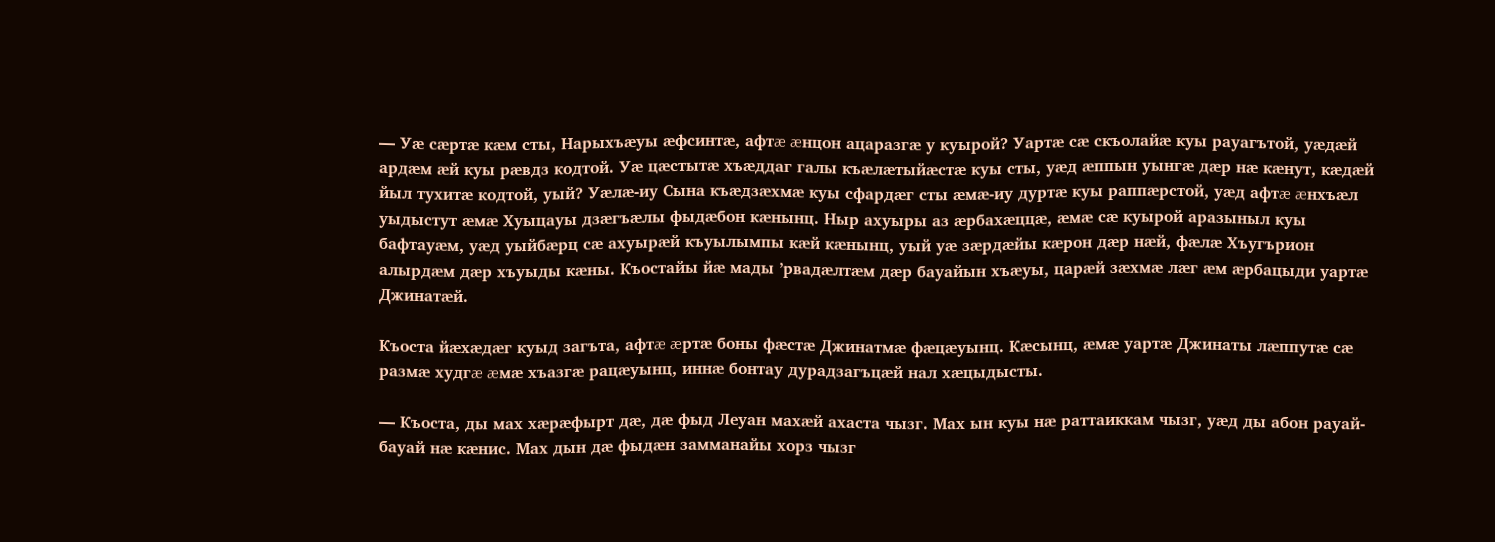— Уæ сæртæ кæм сты, Нарыхъæуы æфсинтæ, афтæ æнцон ацаразгæ у куырой? Уартæ сæ скъолайæ куы рауагътой, уæдæй ардæм æй куы рæвдз кодтой. Уæ цæстытæ хъæддаг галы къæлæтыйæстæ куы сты, уæд æппын уынгæ дæр нæ кæнут, кæдæй йыл тухитæ кодтой, уый? Уæлæ-иу Сына къæдзæхмæ куы сфардæг сты æмæ-иу дуртæ куы раппæрстой, уæд афтæ æнхъæл уыдыстут æмæ Хуыцауы дзæгъæлы фыдæбон кæнынц. Ныр ахуыры аз æрбахæццæ, æмæ сæ куырой аразыныл куы бафтауæм, уæд уыйбæрц сæ ахуырæй къуылымпы кæй кæнынц, уый уæ зæрдæйы кæрон дæр нæй, фæлæ Хъугърион алырдæм дæр хъуыды кæны. Къостайы йæ мады ’рвадæлтæм дæр бауайын хъæуы, царæй зæхмæ лæг æм æрбацыди уартæ Джинатæй.

Къоста йæхæдæг куыд загъта, афтæ æртæ боны фæстæ Джинатмæ фæцæуынц. Кæсынц, æмæ уартæ Джинаты лæппутæ сæ размæ худгæ æмæ хъазгæ рацæуынц, иннæ бонтау дурадзагъцæй нал хæцыдысты.

— Къоста, ды мах хæрæфырт дæ, дæ фыд Леуан махæй ахаста чызг. Мах ын куы нæ раттаиккам чызг, уæд ды абон рауай-бауай нæ кæнис. Мах дын дæ фыдæн замманайы хорз чызг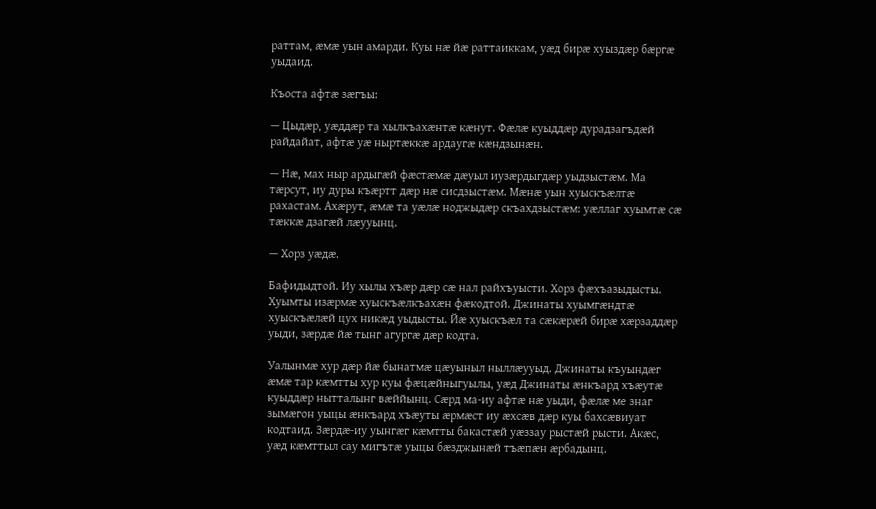раттам, æмæ уын амарди. Куы нæ йæ раттаиккам, уæд бирæ хуыздæр бæргæ уыдаид.

Къоста афтæ зæгъы:

— Цыдæр, уæддæр та хылкъахæнтæ кæнут. Фæлæ куыддæр дурадзагъдæй райдайат, афтæ уæ ныртæккæ ардаугæ кæндзынæн.

— Нæ, мах ныр ардыгæй фæстæмæ дæуыл иузæрдыгдæр уыдзыстæм. Ма тæрсут, иу дуры къæртт дæр нæ сисдзыстæм. Мæнæ уын хуыскъæлтæ рахастам. Ахæрут, æмæ та уæлæ ноджыдæр скъахдзыстæм: уæллаг хуымтæ сæ тæккæ дзагæй лæууынц.

— Хорз уæдæ.

Бафидыдтой. Иу хылы хъæр дæр сæ нал райхъуысти. Хорз фæхъазыдысты. Хуымты изæрмæ хуыскъæлкъахæн фæкодтой. Джинаты хуымгæндтæ хуыскъæлæй цух никæд уыдысты. Йæ хуыскъæл та сæкæрæй бирæ хæрзаддæр уыди, зæрдæ йæ тынг агургæ дæр кодта.

Уалынмæ хур дæр йæ бынатмæ цæуыныл ныллæууыд. Джинаты къуындæг æмæ тар кæмтты хур куы фæцæйныгуылы, уæд Джинаты æнкъард хъæутæ куыддæр нытталынг вæййынц. Сæрд ма-иу афтæ нæ уыди, фæлæ ме знаг зымæгон уыцы æнкъард хъæуты æрмæст иу æхсæв дæр куы бахсæвиуат кодтаид. Зæрдæ-иу уынгæг кæмтты бакастæй уæззау рыстæй рысти. Акæс, уæд кæмттыл сау мигътæ уыцы бæзджынæй тъæпæн æрбадынц.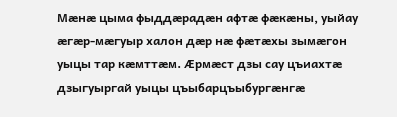Мæнæ цыма фыддæрадæн афтæ фæкæны, уыйау æгæр-мæгуыр халон дæр нæ фæтæхы зымæгон уыцы тар кæмттæм. Æрмæст дзы сау цъиахтæ дзыгуыргай уыцы цъыбарцъыбургæнгæ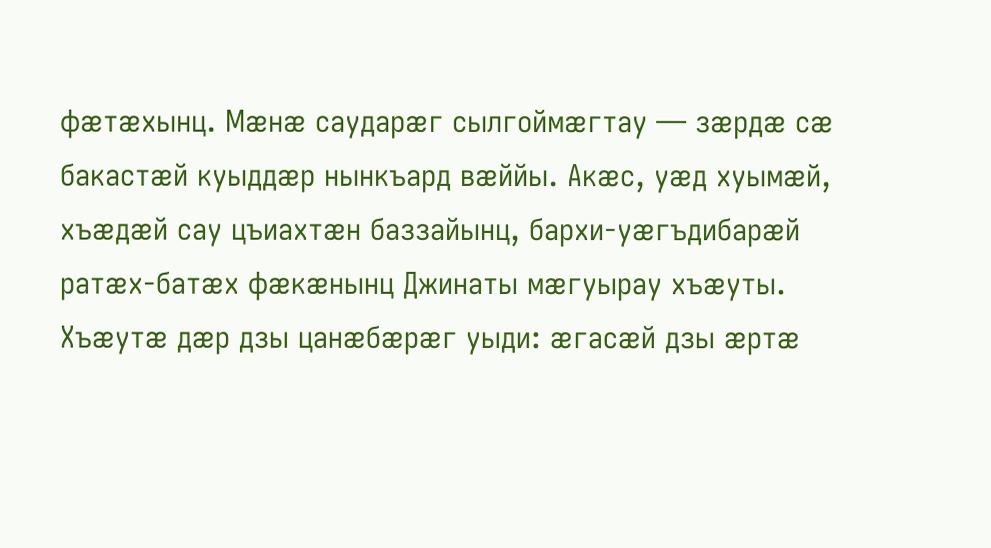фæтæхынц. Мæнæ саударæг сылгоймæгтау — зæрдæ сæ бакастæй куыддæр нынкъард вæййы. Акæс, уæд хуымæй, хъæдæй сау цъиахтæн баззайынц, бархи-уæгъдибарæй ратæх-батæх фæкæнынц Джинаты мæгуырау хъæуты. Хъæутæ дæр дзы цанæбæрæг уыди: æгасæй дзы æртæ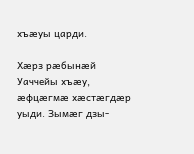хъæуы царди.

Хæрз рæбынæй Уаччейы хъæу, æфцæгмæ хæстæгдæр уыди. Зымæг дзы-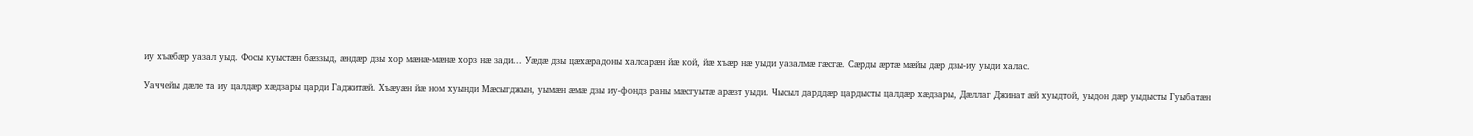иу хъæбæр уазал уыд. Фосы куыстæн бæззыд, æндæр дзы хор мæнæ-мæнæ хорз нæ зади... Уæдæ дзы цæхæрадоны халсарæн йæ кой, йæ хъæр нæ уыди уазалмæ гæсгæ. Сæрды æртæ мæйы дæр дзы-иу уыди халас.

Уаччейы дæле та иу цалдæр хæдзары царди Гаджитæй. Хъæуæн йæ ном хуынди Мæсыгджын, уымæн æмæ дзы иу-фондз раны мæсгуытæ арæзт уыди. Чысыл дарддæр цардысты цалдæр хæдзары, Дæллаг Джинат æй хуыдтой, уыдон дæр уыдысты Гуыбатæн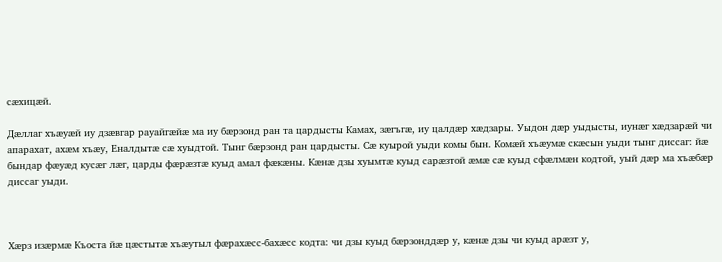сæхицæй.

Дæллаг хъæуæй иу дзæвгар рауайгæйæ ма иу бæрзонд ран та цардысты Камах, зæгъгæ, иу цалдæр хæдзары. Уыдон дæр уыдысты, иунæг хæдзарæй чи апарахат, ахæм хъæу, Еналдытæ сæ хуыдтой. Тынг бæрзонд ран цардысты. Сæ куырой уыди комы бын. Комæй хъæумæ скæсын уыди тынг диссаг: йæ бындар фæуæд кусæг лæг, царды фæрæзтæ куыд амал фæкæны. Кæнæ дзы хуымтæ куыд сарæзтой æмæ сæ куыд сфæлмæн кодтой, уый дæр ма хъæбæр диссаг уыди.



Хæрз изæрмæ Къоста йæ цæстытæ хъæутыл фæрахæсс-бахæсс кодта: чи дзы куыд бæрзонддæр у, кæнæ дзы чи куыд арæзт у,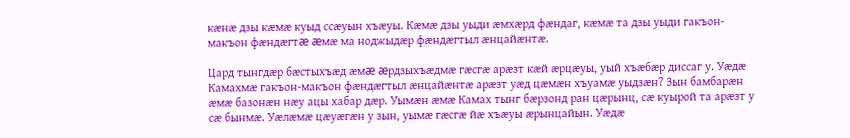кæнæ дзы кæмæ куыд ссæуын хъæуы. Кæмæ дзы уыди æмхæрд фæндаг, кæмæ та дзы уыди гакъон-макъон фæндæгтæ æмæ ма ноджыдæр фæндæгтыл æнцайæнтæ.

Цард тынгдæр бæстыхъæд æмæ æрдзыхъæдмæ гæсгæ арæзт кæй æрцæуы, уый хъæбæр диссаг у. Уæдæ Камахмæ гакъон-макъон фæндæгтыл æнцайæнтæ арæзт уæд цæмæн хъуамæ уыдзæн? Зын бамбарæн æмæ базонæн нæу ацы хабар дæр. Уымæн æмæ Камах тынг бæрзонд ран цæрынц, сæ куырой та арæзт у сæ бынмæ. Уæлæмæ цæуæгæн у зын, уымæ гæсгæ йæ хъæуы æрынцайын. Уæдæ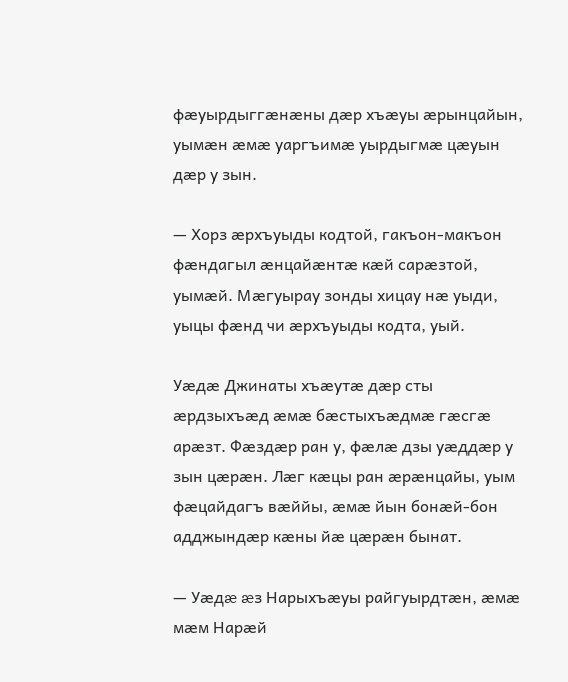фæуырдыггæнæны дæр хъæуы æрынцайын, уымæн æмæ уаргъимæ уырдыгмæ цæуын дæр у зын.

— Хорз æрхъуыды кодтой, гакъон-макъон фæндагыл æнцайæнтæ кæй сарæзтой, уымæй. Мæгуырау зонды хицау нæ уыди, уыцы фæнд чи æрхъуыды кодта, уый.

Уæдæ Джинаты хъæутæ дæр сты æрдзыхъæд æмæ бæстыхъæдмæ гæсгæ арæзт. Фæздæр ран у, фæлæ дзы уæддæр у зын цæрæн. Лæг кæцы ран æрæнцайы, уым фæцайдагъ вæййы, æмæ йын бонæй-бон адджындæр кæны йæ цæрæн бынат.

— Уæдæ æз Нарыхъæуы райгуырдтæн, æмæ мæм Нарæй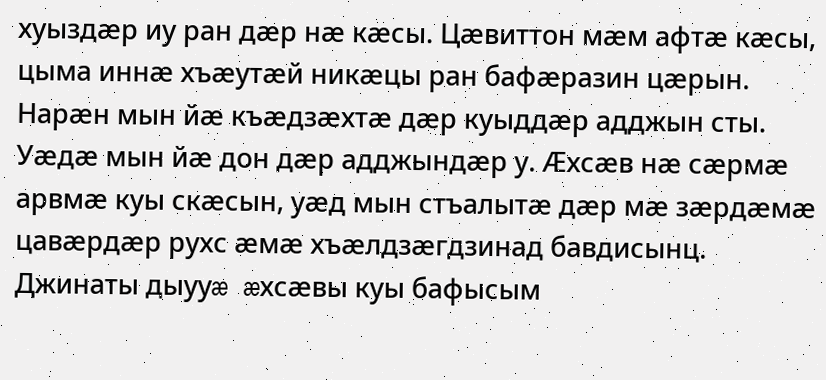хуыздæр иу ран дæр нæ кæсы. Цæвиттон мæм афтæ кæсы, цыма иннæ хъæутæй никæцы ран бафæразин цæрын. Нарæн мын йæ къæдзæхтæ дæр куыддæр адджын сты. Уæдæ мын йæ дон дæр адджындæр у. Æхсæв нæ сæрмæ арвмæ куы скæсын, уæд мын стъалытæ дæр мæ зæрдæмæ цавæрдæр рухс æмæ хъæлдзæгдзинад бавдисынц. Джинаты дыууæ æхсæвы куы бафысым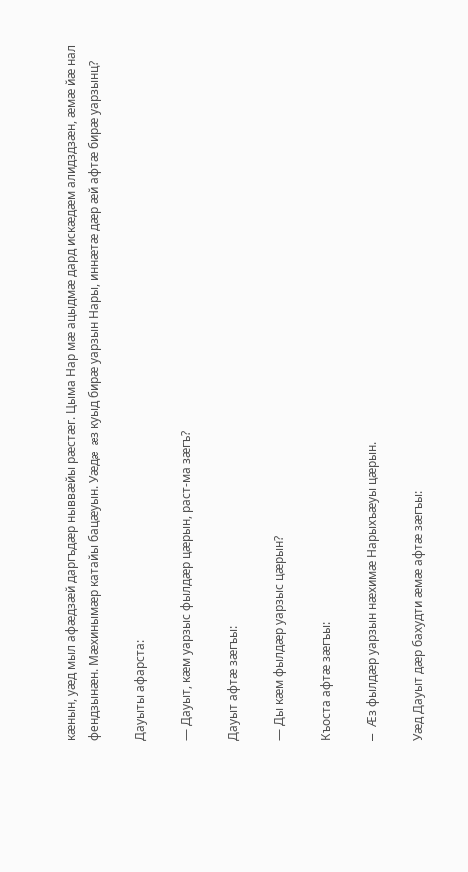кæнын, уæд мыл афæдзæй даргъдæр ныввæйы рæстæг. Цыма Нар мæ ацыдмæ дард искæдæм алидздзæн, æмæ йæ нал фендзынæн. Мæхинымæр катайы бацæуын. Уæдæ æз куыд бирæ уарзын Нары, иннæтæ дæр æй афтæ бирæ уарзынц?

Дауыты афарста:

— Дауыт, кæм уарзыс фылдæр цæрын, раст-ма зæгъ?

Дауыт афтæ зæгъы:

— Ды кæм фылдæр уарзыс цæрын?

Къоста афтæ зæгъы:

— Æз фылдæр уарзын нæхимæ Нарыхъæуы цæрын.

Уæд Дауыт дæр бахудти æмæ афтæ зæгъы: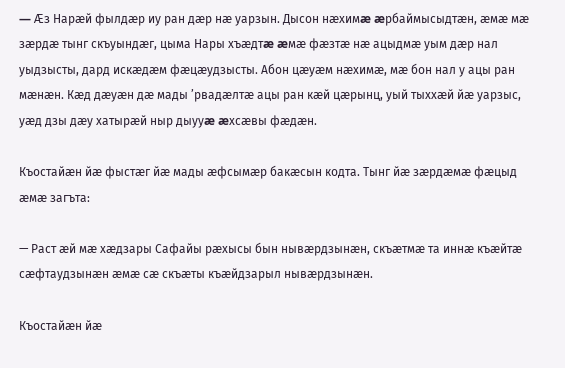— Æз Нарæй фылдæр иу ран дæр нæ уарзын. Дысон нæхимæ æрбаймысыдтæн, æмæ мæ зæрдæ тынг скъуындæг, цыма Нары хъæдтæ æмæ фæзтæ нæ ацыдмæ уым дæр нал уыдзысты, дард искæдæм фæцæудзысты. Абон цæуæм нæхимæ, мæ бон нал у ацы ран мæнæн. Кæд дæуæн дæ мады ’рвадæлтæ ацы ран кæй цæрынц, уый тыххæй йæ уарзыс, уæд дзы дæу хатырæй ныр дыууæ æхсæвы фæдæн.

Къостайæн йæ фыстæг йæ мады æфсымæр бакæсын кодта. Тынг йæ зæрдæмæ фæцыд æмæ загъта:

— Раст æй мæ хæдзары Сафайы рæхысы бын нывæрдзынæн, скъæтмæ та иннæ къæйтæ сæфтаудзынæн æмæ сæ скъæты къæйдзарыл нывæрдзынæн.

Къостайæн йæ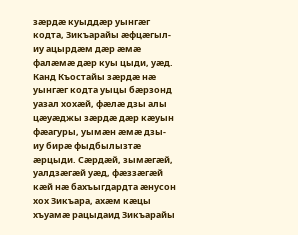зæрдæ куыддæр уынгæг кодта, Зикъарайы æфцæгыл-иу ацырдæм дæр æмæ фалæмæ дæр куы цыди, уæд. Канд Къостайы зæрдæ нæ уынгæг кодта уыцы бæрзонд уазал хохæй, фæлæ дзы алы цæуæджы зæрдæ дæр кæуын фæагуры, уымæн æмæ дзы-иу бирæ фыдбылызтæ æрцыди. Сæрдæй, зымæгæй, уалдзæгæй уæд, фæззæгæй кæй нæ бахъыгдардта æнусон хох Зикъара, ахæм кæцы хъуамæ рацыдаид Зикъарайы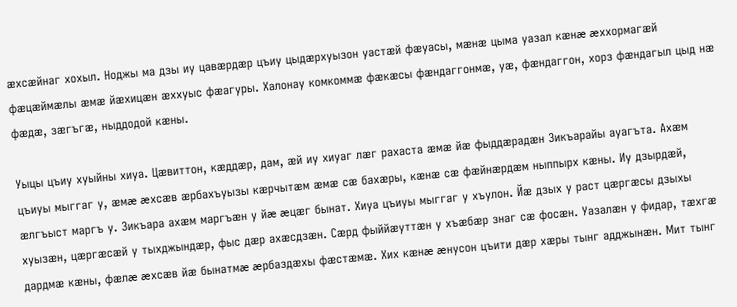æхсæйнаг хохыл. Ноджы ма дзы иу цавæрдæр цъиу цыдæрхуызон уастæй фæуасы, мæнæ цыма уазал кæнæ æххормагæй фæцæймæлы æмæ йæхицæн æххуыс фæагуры. Халонау комкоммæ фæкæсы фæндаггонмæ, уæ, фæндаггон, хорз фæндагыл цыд нæ фæдæ, зæгъгæ, ныддодой кæны.

Уыцы цъиу хуыйны хиуа. Цæвиттон, кæддæр, дам, æй иу хиуаг лæг рахаста æмæ йæ фыддæрадæн Зикъарайы ауагъта. Ахæм цъиуы мыггаг у, æмæ æхсæв æрбахъуызы кæрчытæм æмæ сæ бахæры, кæнæ сæ фæйнæрдæм ныппырх кæны. Иу дзырдæй, æлгъыст маргъ у. Зикъара ахæм маргъæн у йæ æцæг бынат. Хиуа цъиуы мыггаг у хъулон. Йæ дзых у раст цæргæсы дзыхы хуызæн, цæргæсæй у тыхджындæр, фыс дæр ахæсдзæн. Сæрд фыййæуттæн у хъæбæр знаг сæ фосæн. Уазалæн у фидар, тæхгæ дардмæ кæны, фæлæ æхсæв йæ бынатмæ æрбаздæхы фæстæмæ. Хих кæнæ æнусон цъити дæр хæры тынг адджынæн. Мит тынг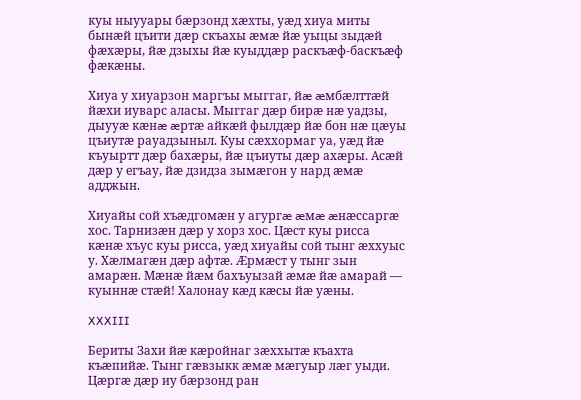куы ныууары бæрзонд хæхты, уæд хиуа миты бынæй цъити дæр скъахы æмæ йæ уыцы зыдæй фæхæры, йæ дзыхы йæ куыддæр раскъæф-баскъæф фæкæны.

Хиуа у хиуарзон маргъы мыггаг, йæ æмбæлттæй йæхи иуварс аласы. Мыггаг дæр бирæ нæ уадзы, дыууæ кæнæ æртæ айкæй фылдæр йæ бон нæ цæуы цъиутæ рауадзыныл. Куы сæххормаг уа, уæд йæ къуыртт дæр бахæры, йæ цъиуты дæр ахæры. Асæй дæр у егъау, йæ дзидза зымæгон у нард æмæ адджын.

Хиуайы сой хъæдгомæн у агургæ æмæ æнæссаргæ хос. Тарнизæн дæр у хорз хос. Цæст куы рисса кæнæ хъус куы рисса, уæд хиуайы сой тынг æххуыс у. Хæлмагæн дæр афтæ. Æрмæст у тынг зын амарæн. Мæнæ йæм бахъуызай æмæ йæ амарай — куыннæ стæй! Халонау кæд кæсы йæ уæны.

XXXIII

Бериты Захи йæ кæройнаг зæххытæ къахта къæпийæ. Тынг гæвзыкк æмæ мæгуыр лæг уыди. Цæргæ дæр иу бæрзонд ран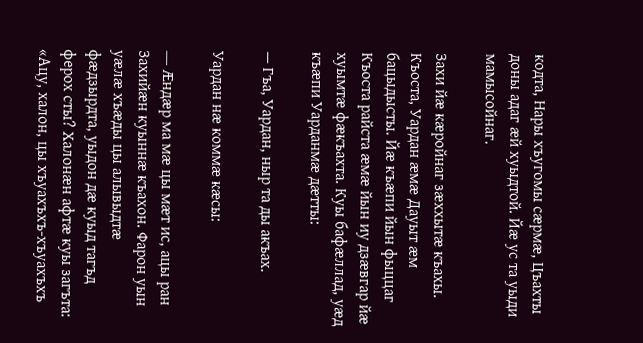кодта, Нары хъугомы сæрмæ, Цъахты доны адаг æй хуыдтой. Йæ ус та уыди мамысойнаг.

Захи йæ кæройнаг зæххытæ къахы. Къоста, Уардан æмæ Дауыт æм бацыдысты. Йæ къæпи йын фыццаг Къоста райста æмæ йын иу дзæвгар йæ хуымтæ фæкъахта. Куы бафæллад, уæд къæпи Уарданмæ дæтты:

— Гъа, Уардан, ныр та ды акъах.

Уардан нæ коммæ кæсы:

— Æндæр ма мæ цы мæт ис, ацы ран Захийæн куыннæ къахон. Фарон уын уæлæ хъæды цы алывыдтæ фæдзырдта, уыдон дæ куыд тагъд ферох сты? Халонæн афтæ куы загъта: «Ацу, халон, цы хъуахъхъ-хъуахъхъ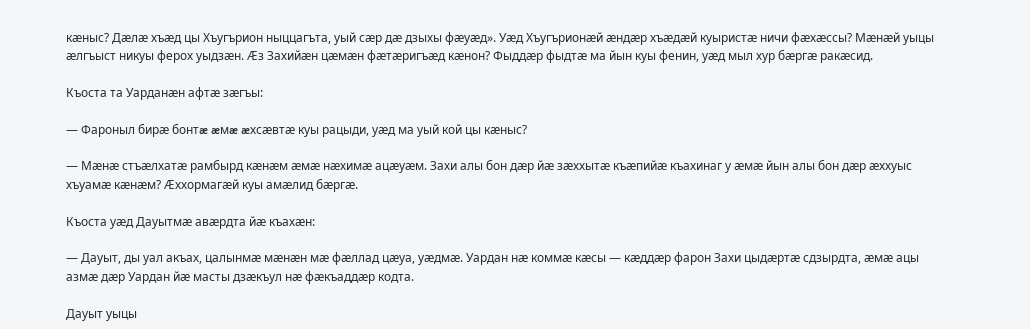кæныс? Дæлæ хъæд цы Хъугърион ныццагъта, уый сæр дæ дзыхы фæуæд». Уæд Хъугърионæй æндæр хъæдæй куыристæ ничи фæхæссы? Мæнæй уыцы æлгъыст никуы ферох уыдзæн. Æз Захийæн цæмæн фæтæригъæд кæнон? Фыддæр фыдтæ ма йын куы фенин, уæд мыл хур бæргæ ракæсид.

Къоста та Уарданæн афтæ зæгъы:

— Фароныл бирæ бонтæ æмæ æхсæвтæ куы рацыди, уæд ма уый кой цы кæныс?

— Мæнæ стъæлхатæ рамбырд кæнæм æмæ нæхимæ ацæуæм. Захи алы бон дæр йæ зæххытæ къæпийæ къахинаг у æмæ йын алы бон дæр æххуыс хъуамæ кæнæм? Æххормагæй куы амæлид бæргæ.

Къоста уæд Дауытмæ авæрдта йæ къахæн:

— Дауыт, ды уал акъах, цалынмæ мæнæн мæ фæллад цæуа, уæдмæ. Уардан нæ коммæ кæсы — кæддæр фарон Захи цыдæртæ сдзырдта, æмæ ацы азмæ дæр Уардан йæ масты дзæкъул нæ фæкъаддæр кодта.

Дауыт уыцы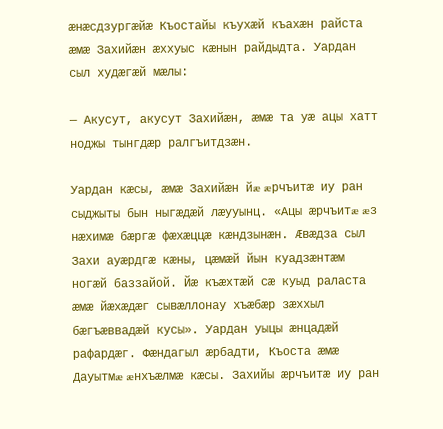æнæсдзургæйæ Къостайы къухæй къахæн райста æмæ Захийæн æххуыс кæнын райдыдта. Уардан сыл худæгæй мæлы:

— Акусут, акусут Захийæн, æмæ та уæ ацы хатт ноджы тынгдæр ралгъитдзæн.

Уардан кæсы, æмæ Захийæн йæ æрчъитæ иу ран сыджыты бын ныгæдæй лæууынц. «Ацы æрчъитæ æз нæхимæ бæргæ фæхæццæ кæндзынæн. Æвæдза сыл Захи ауæрдгæ кæны, цæмæй йын куадзæнтæм ногæй баззайой. Йæ къæхтæй сæ куыд раласта æмæ йæхæдæг сывæллонау хъæбæр зæххыл бæгъæввадæй кусы». Уардан уыцы æнцадæй рафардæг. Фæндагыл æрбадти, Къоста æмæ Дауытмæ æнхъæлмæ кæсы. Захийы æрчъитæ иу ран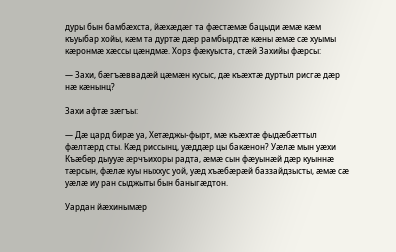дуры бын бамбæхста, йæхæдæг та фæстæмæ бацыди æмæ кæм къуыбар хойы, кæм та дуртæ дæр рамбырдтæ кæны æмæ сæ хуымы кæронмæ хæссы цæндмæ. Хорз фæкуыста, стæй Захийы фæрсы:

— Захи, бæгъæввадæй цæмæн кусыс, дæ къæхтæ дуртыл рисгæ дæр нæ кæнынц?

Захи афтæ зæгъы:

— Дæ цард бирæ уа, Хетæджы-фырт, мæ къæхтæ фыдæбæттыл фæлтæрд сты. Кæд риссынц, уæддæр цы бакæнон? Уæлæ мын уæхи Къæбер дыууæ æрчъихоры радта, æмæ сын фæуынæй дæр куыннæ тæрсын, фæлæ куы ныххус уой, уæд хъæбæрæй баззайдзысты, æмæ сæ уæлæ иу ран сыджыты бын баныгæдтон.

Уардан йæхинымæр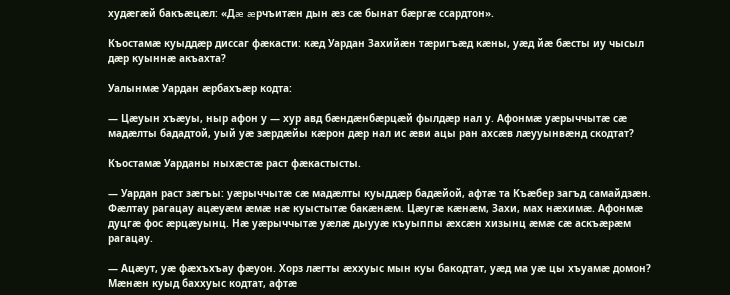худæгæй бакъæцæл: «Дæ æрчъитæн дын æз сæ бынат бæргæ ссардтон».

Къостамæ куыддæр диссаг фæкасти: кæд Уардан Захийæн тæригъæд кæны, уæд йæ бæсты иу чысыл дæр куыннæ акъахта?

Уалынмæ Уардан æрбахъæр кодта:

— Цæуын хъæуы, ныр афон у — хур авд бæндæнбæрцæй фылдæр нал у. Афонмæ уæрыччытæ сæ мадæлты бададтой, уый уæ зæрдæйы кæрон дæр нал ис æви ацы ран ахсæв лæууынвæнд скодтат?

Къостамæ Уарданы ныхæстæ раст фæкастысты.

— Уардан раст зæгъы: уæрыччытæ сæ мадæлты куыддæр бадæйой, афтæ та Къæбер загъд самайдзæн. Фæлтау рагацау ацæуæм æмæ нæ куыстытæ бакæнæм. Цæугæ кæнæм, Захи, мах нæхимæ. Афонмæ дуцгæ фос æрцæуынц. Нæ уæрыччытæ уæлæ дыууæ къуыппы æхсæн хизынц æмæ сæ аскъæрæм рагацау.

— Ацæут, уæ фæхъхъау фæуон. Хорз лæгты æххуыс мын куы бакодтат, уæд ма уæ цы хъуамæ домон? Мæнæн куыд баххуыс кодтат, афтæ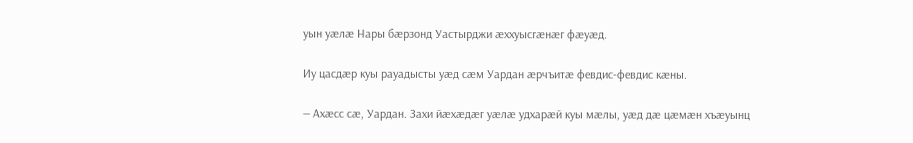уын уæлæ Нары бæрзонд Уастырджи æххуысгæнæг фæуæд.

Иу цасдæр куы рауадысты уæд сæм Уардан æрчъитæ февдис-февдис кæны.

— Ахæсс сæ, Уардан. Захи йæхæдæг уæлæ удхарæй куы мæлы, уæд дæ цæмæн хъæуынц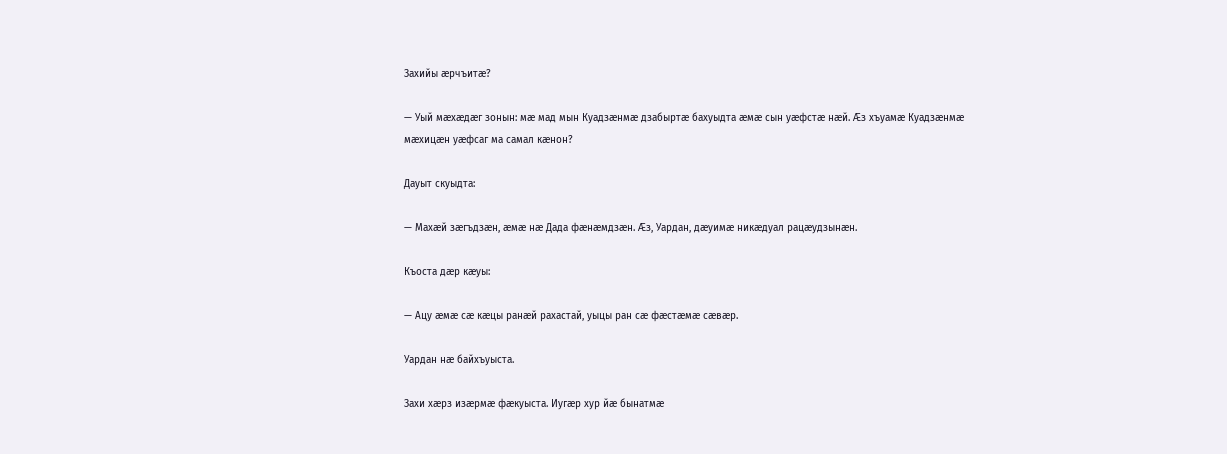Захийы æрчъитæ?

— Уый мæхæдæг зонын: мæ мад мын Куадзæнмæ дзабыртæ бахуыдта æмæ сын уæфстæ нæй. Æз хъуамæ Куадзæнмæ мæхицæн уæфсаг ма самал кæнон?

Дауыт скуыдта:

— Махæй зæгъдзæн, æмæ нæ Дада фæнæмдзæн. Æз, Уардан, дæуимæ никæдуал рацæудзынæн.

Къоста дæр кæуы:

— Ацу æмæ сæ кæцы ранæй рахастай, уыцы ран сæ фæстæмæ сæвæр.

Уардан нæ байхъуыста.

Захи хæрз изæрмæ фæкуыста. Иугæр хур йæ бынатмæ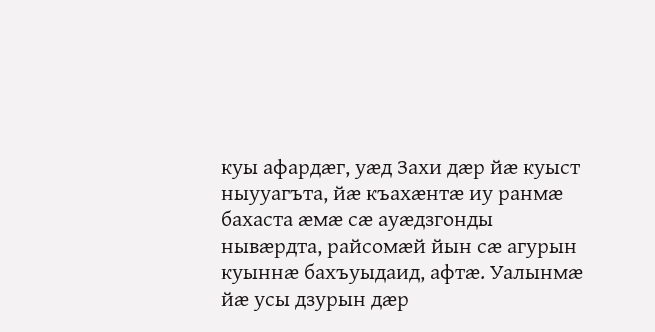куы афардæг, уæд Захи дæр йæ куыст ныууагъта, йæ къахæнтæ иу ранмæ бахаста æмæ сæ ауæдзгонды нывæрдта, райсомæй йын сæ агурын куыннæ бахъуыдаид, афтæ. Уалынмæ йæ усы дзурын дæр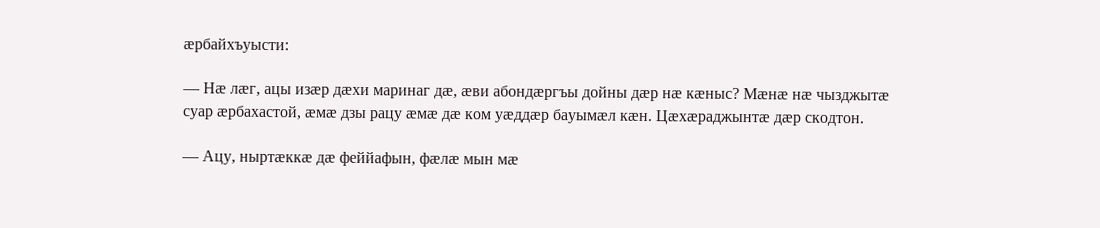æрбайхъуысти:

— Нæ лæг, ацы изæр дæхи маринаг дæ, æви абондæргъы дойны дæр нæ кæныс? Мæнæ нæ чызджытæ суар æрбахастой, æмæ дзы рацу æмæ дæ ком уæддæр бауымæл кæн. Цæхæраджынтæ дæр скодтон.

— Ацу, ныртæккæ дæ феййафын, фæлæ мын мæ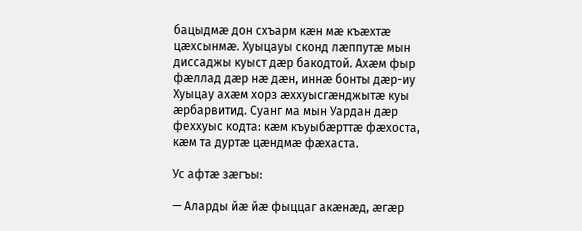бацыдмæ дон схъарм кæн мæ къæхтæ цæхсынмæ. Хуыцауы сконд лæппутæ мын диссаджы куыст дæр бакодтой. Ахæм фыр фæллад дæр нæ дæн, иннæ бонты дæр-иу Хуыцау ахæм хорз æххуысгæнджытæ куы æрбарвитид. Суанг ма мын Уардан дæр феххуыс кодта: кæм къуыбæрттæ фæхоста, кæм та дуртæ цæндмæ фæхаста.

Ус афтæ зæгъы:

— Аларды йæ йæ фыццаг акæнæд, æгæр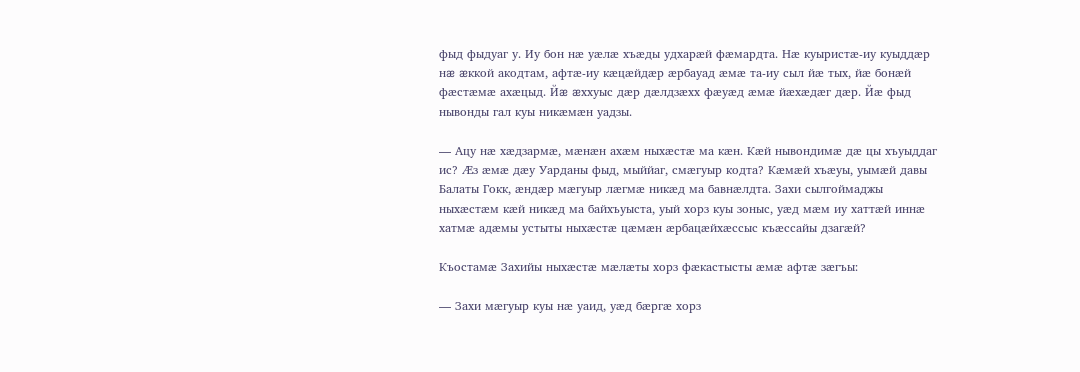фыд фыдуаг у. Иу бон нæ уæлæ хъæды удхарæй фæмардта. Нæ куыристæ-иу куыддæр нæ æккой акодтам, афтæ-иу кæцæйдæр æрбауад æмæ та-иу сыл йæ тых, йæ бонæй фæстæмæ ахæцыд. Йæ æххуыс дæр дæлдзæхх фæуæд æмæ йæхæдæг дæр. Йæ фыд нывонды гал куы никæмæн уадзы.

— Ацу нæ хæдзармæ, мæнæн ахæм ныхæстæ ма кæн. Кæй нывондимæ дæ цы хъуыддаг ис? Æз æмæ дæу Уарданы фыд, мыййаг, смæгуыр кодта? Кæмæй хъæуы, уымæй давы Балаты Гокк, æндæр мæгуыр лæгмæ никæд ма бавнæлдта. Захи сылгоймаджы ныхæстæм кæй никæд ма байхъуыста, уый хорз куы зоныс, уæд мæм иу хаттæй иннæ хатмæ адæмы устыты ныхæстæ цæмæн æрбацæйхæссыс къæссайы дзагæй?

Къостамæ Захийы ныхæстæ мæлæты хорз фæкастысты æмæ афтæ зæгъы:

— Захи мæгуыр куы нæ уаид, уæд бæргæ хорз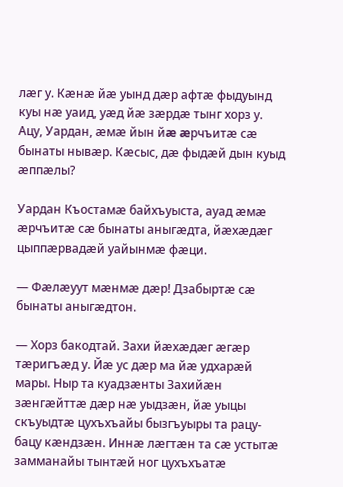лæг у. Кæнæ йæ уынд дæр афтæ фыдуынд куы нæ уаид, уæд йæ зæрдæ тынг хорз у. Ацу, Уардан, æмæ йын йæ æрчъитæ сæ бынаты нывæр. Кæсыс, дæ фыдæй дын куыд æппæлы?

Уардан Къостамæ байхъуыста, ауад æмæ æрчъитæ сæ бынаты аныгæдта, йæхæдæг цыппæрвадæй уайынмæ фæци.

— Фæлæуут мæнмæ дæр! Дзабыртæ сæ бынаты аныгæдтон.

— Хорз бакодтай. Захи йæхæдæг æгæр тæригъæд у. Йæ ус дæр ма йæ удхарæй мары. Ныр та куадзæнты Захийæн зæнгæйттæ дæр нæ уыдзæн, йæ уыцы скъуыдтæ цухъхъайы бызгъуыры та рацу-бацу кæндзæн. Иннæ лæгтæн та сæ устытæ замманайы тынтæй ног цухъхъатæ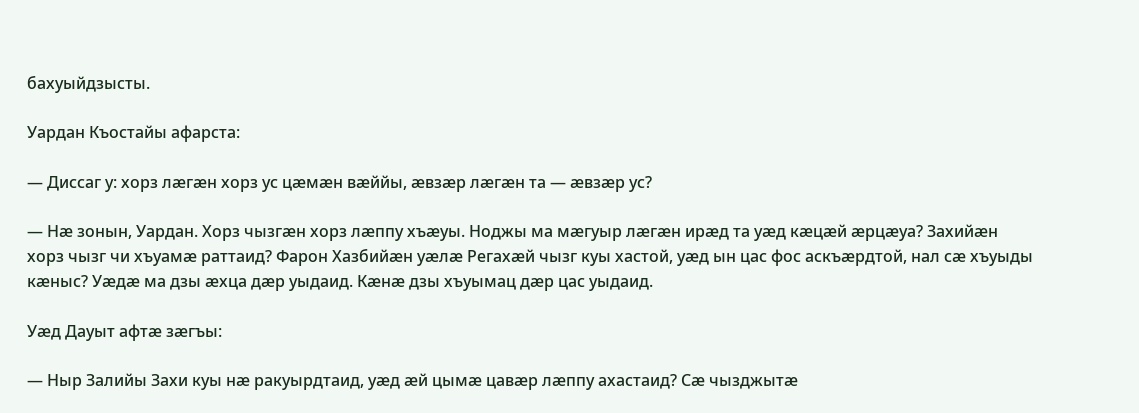бахуыйдзысты.

Уардан Къостайы афарста:

— Диссаг у: хорз лæгæн хорз ус цæмæн вæййы, æвзæр лæгæн та — æвзæр ус?

— Нæ зонын, Уардан. Хорз чызгæн хорз лæппу хъæуы. Ноджы ма мæгуыр лæгæн ирæд та уæд кæцæй æрцæуа? Захийæн хорз чызг чи хъуамæ раттаид? Фарон Хазбийæн уæлæ Регахæй чызг куы хастой, уæд ын цас фос аскъæрдтой, нал сæ хъуыды кæныс? Уæдæ ма дзы æхца дæр уыдаид. Кæнæ дзы хъуымац дæр цас уыдаид.

Уæд Дауыт афтæ зæгъы:

— Ныр Залийы Захи куы нæ ракуырдтаид, уæд æй цымæ цавæр лæппу ахастаид? Сæ чызджытæ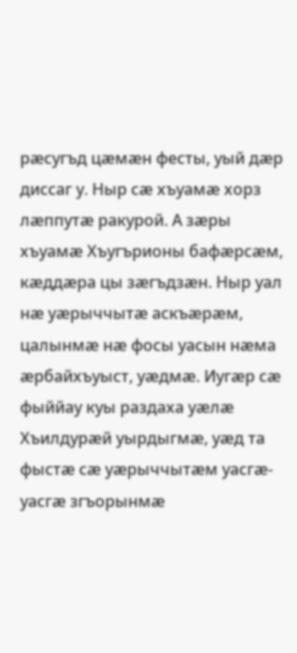рæсугъд цæмæн фесты, уый дæр диссаг у. Ныр сæ хъуамæ хорз лæппутæ ракурой. А зæры хъуамæ Хъугърионы бафæрсæм, кæддæра цы зæгъдзæн. Ныр уал нæ уæрыччытæ аскъæрæм, цалынмæ нæ фосы уасын нæма æрбайхъуыст, уæдмæ. Иугæр сæ фыййау куы раздаха уæлæ Хъилдурæй уырдыгмæ, уæд та фыстæ сæ уæрыччытæм уасгæ-уасгæ згъорынмæ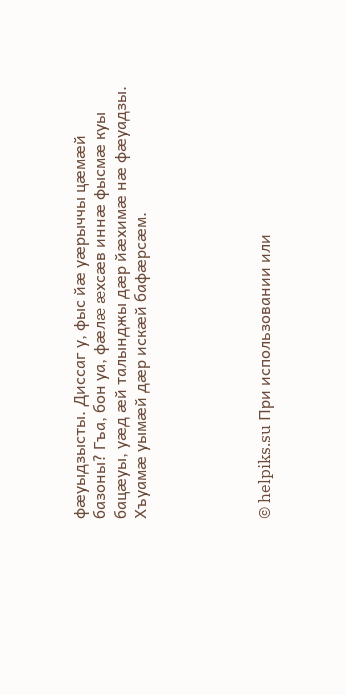фæуыдзысты. Диссаг у, фыс йæ уæрыччы цæмæй базоны? Гъа, бон уа, фæлæ æхсæв иннæ фысмæ куы бацæуы, уæд æй талынджы дæр йæхимæ нæ фæуадзы. Хъуамæ уымæй дæр искæй бафæрсæм.





© helpiks.su При использовании или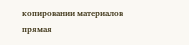копировании материалов прямая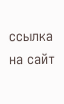ссылка на сайт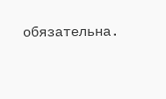обязательна.